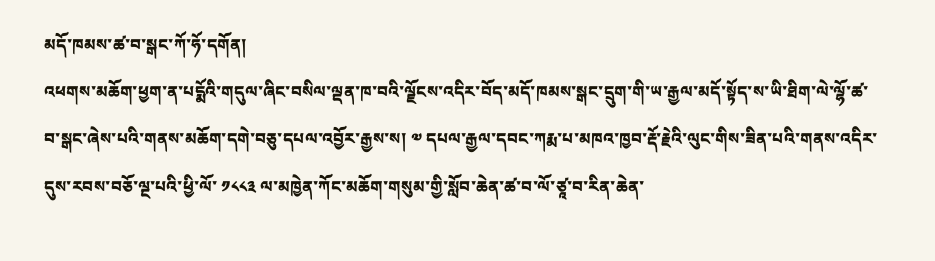མདོ་ཁམས་ཚ་བ་སྒང་ཀོ་ཧོ་དགོན།
འཕགས་མཆོག་ཕྱག་ན་པདྨོའི་གདུལ་ཞིང་བསིལ་ལྡན་ཁ་བའི་ལྗོངས་འདིར་བོད་མདོ་ཁམས་སྒང་དྲུག་གི་ཡ་རྒྱལ་མདོ་སྟོད་ས་ཡི་ཐིག་ལེ་ལྷོ་ཚ་བ་སྒང་ཞེས་པའི་གནས་མཆོག་དགེ་བཅུ་དཔལ་འབྱོར་རྒྱས་ས། ༧ དཔལ་རྒྱལ་དབང་ཀརྨ་པ་མཁའ་ཁྱབ་རྡོ་རྗེའི་ལུང་གིས་ཟིན་པའི་གནས་འདིར་དུས་རབས་བཅོ་ལྔ་པའི་ཕྱི་ལོ་ ༡༨༨༣ ལ་མཁྱེན་ཀོང་མཆོག་གསུམ་གྱི་སློབ་ཆེན་ཚ་བ་ལོ་ཙཱ་བ་རིན་ཆེན་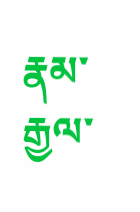རྣམ་རྒྱལ་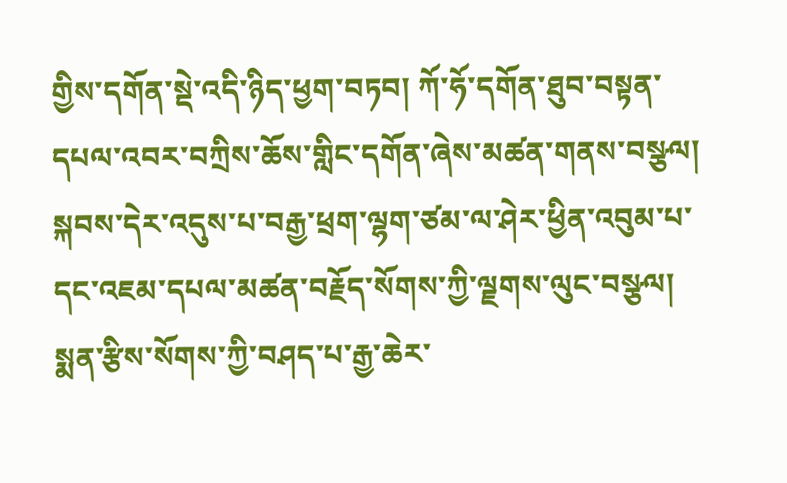གྱིས་དགོན་སྡེ་འདི་ཉིད་ཕྱག་བཏབ། ཀོ་ཧོ་དགོན་ཐུབ་བསྟན་དཔལ་འབར་བཀྲིས་ཆོས་གླིང་དགོན་ཞེས་མཚན་གནས་བསྩལ། སྐབས་དེར་འདུས་པ་བརྒྱ་ཕྲག་ལྷག་ཙམ་ལ་ཤེར་ཕྱིན་འབུམ་པ་དང་འཇམ་དཔལ་མཚན་བརྗོད་སོགས་ཀྱི་ལྗགས་ལུང་བསྩལ། སྨན་རྩིས་སོགས་ཀྱི་བཤད་པ་རྒྱ་ཆེར་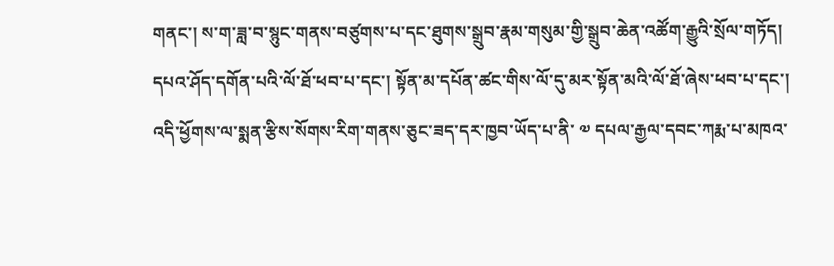གནང་། ས་ག་ཟླ་བ་སྙུང་གནས་བཙུགས་པ་དང་ཐུགས་སྒྲུབ་རྣམ་གསུམ་གྱི་སྒྲུབ་ཆེན་འཚོག་རྒྱུའི་སྲོལ་གཏོད། དཔའ་ཤོད་དགོན་པའི་ལོ་ཐོ་ཕབ་པ་དང་། སྟོན་མ་དཔོན་ཚང་གིས་ལོ་དུ་མར་སྟོན་མའི་ལོ་ཐོ་ཞེས་ཕབ་པ་དང་། འདི་ཕྱོགས་ལ་སྨན་རྩིས་སོགས་རིག་གནས་ཅུང་ཟད་དར་ཁྱབ་ཡོད་པ་ནི་ ༧ དཔལ་རྒྱལ་དབང་ཀརྨ་པ་མཁའ་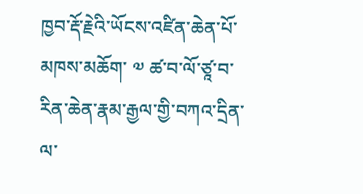ཁྱབ་རྡོ་རྗེའི་ཡོངས་འཛིན་ཆེན་པོ་མཁས་མཆོག་ ༧ ཚ་བ་ལོ་ཙཱ་བ་རིན་ཆེན་རྣམ་རྒྱལ་གྱི་བཀའ་དྲིན་ལ་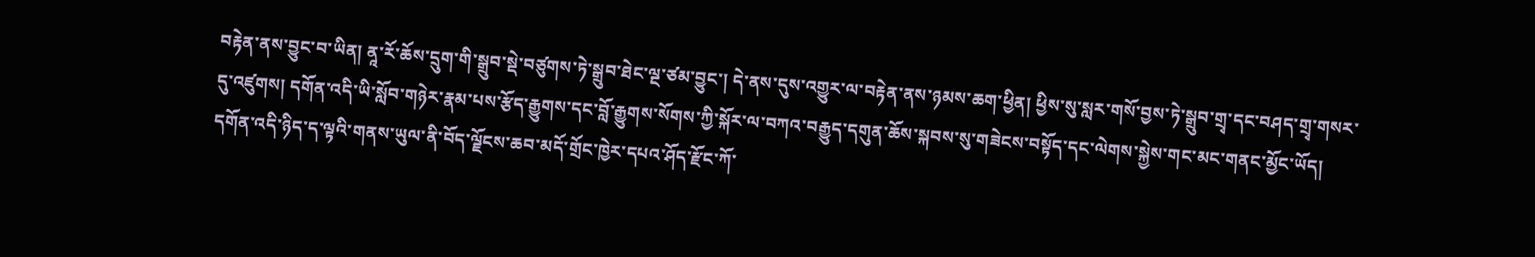བརྟེན་ནས་བྱུང་བ་ཡིན། ནཱ་རོ་ཆོས་དྲུག་གི་སྒྲུབ་སྡེ་བཙུགས་ཏེ་སྒྲུབ་ཐེང་ལྔ་ཙམ་བྱུང་། དེ་ནས་དུས་འགྱུར་ལ་བརྟེན་ནས་ཉམས་ཆག་ཕྱིན། ཕྱིས་སུ་སླར་གསོ་བྱས་ཏེ་སྒྲུབ་གྲྭ་དང་བཤད་གྲྭ་གསར་དུ་འཛུགས། དགོན་འདི་ཡི་སློབ་གཉེར་རྣམ་པས་རྩོད་རྒྱུགས་དང་བློ་རྒྱུགས་སོགས་ཀྱི་སྐོར་ལ་བཀའ་བརྒྱུད་དགུན་ཆོས་སྐབས་སུ་གཟེངས་བསྟོད་དང་ལེགས་སྐྱེས་གང་མང་གནང་མྱོང་ཡོད། དགོན་འདི་ཉིད་ད་ལྟའི་གནས་ཡུལ་ནི་བོད་ལྗོངས་ཆབ་མདོ་གྲོང་ཁྱེར་དཔའ་ཤོད་རྫོང་ཀོ་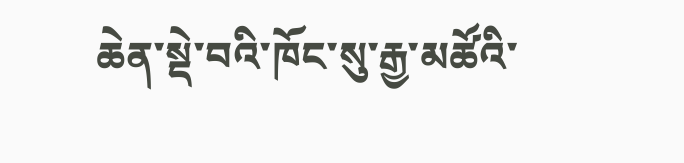ཆེན་སྡེ་བའི་ཁོང་སུ་རྒྱ་མཚོའི་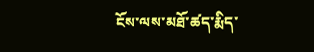ངོས་ལས་མཐོ་ཚད་རྨིད་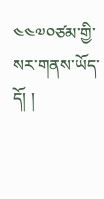༤༤༧༠ཙམ་གྱི་སར་གནས་ཡོད་དོ། །